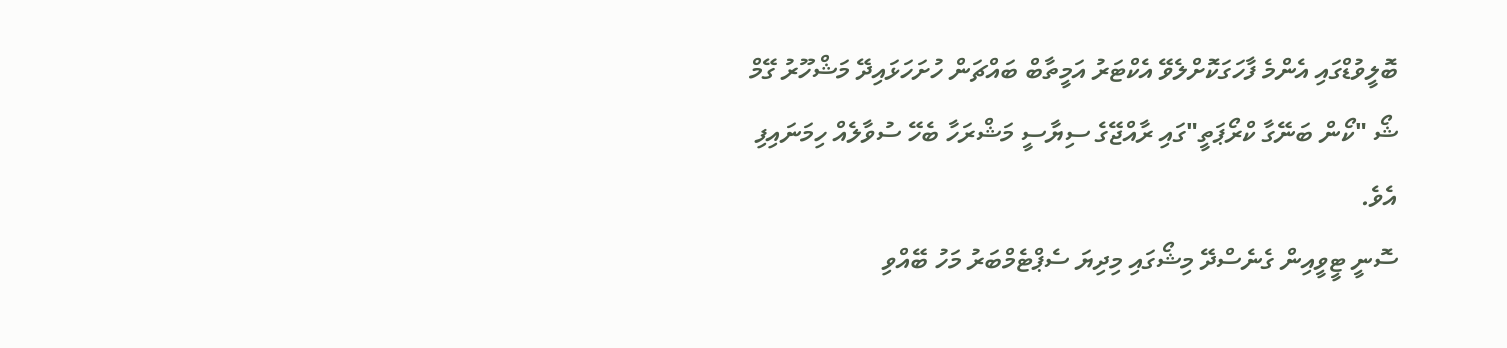ބޮލީވުޑްގައި އެންމެ ފާހަގަކޮށްލެވޭ އެކްޓަރު އަމީތާބް ބައްޗަން ހުށަހަޅައިދޭ މަޝްހޫރު ގޭމް ޝޯ "ކޯން ބަނޭގާ ކްރޯޕަތީ"ގައި ރާއްޖޭގެ ސިޔާސީ މަޝްރަހާ ބެހޭ ސުވާލެއް ހިމަނައިފި އެވެ.
ސޮނީ ޓީވީއިން ގެނެސްދޭ މިޝޯގައި މިދިޔަ ސެޕްޓެމްބަރު މަހު ބޭއްވި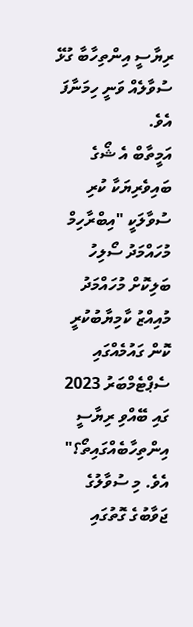ރިޔާސީ އިންތިހާބާ ގުޅޭ ސުވާލެއް ވަނީ ހިމަނާފަ އެވެ.
އަމީތާބް އެ ޝޯގެ ބައިވެރިޔަކާ ކުރި ސުވާލަކީ "އިބްރާހިމް މުހައްމަދު ސޯލިހު ބަލިކޮށް މުހައްމަދު މުއިއްޒު ކާމިޔާބުކުރީ ކޮން ގައުމެއްގައި ސެޕްޓެމްބަރު 2023 ގައި ބޭއްވި ރިޔާސީ އިންތިހާބެއްގައިތޯ؟" އެވެ. މި ސުވާލުގެ ޖަވާބުގެ ގޮތުގައި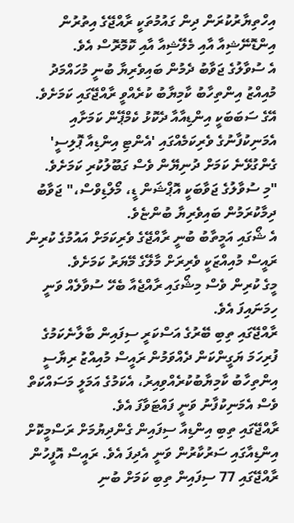އިހްތިޔާރުކުރަން ދިން ގައުމުތަކީ ރާއްޖޭގެ އިތުރުން އިންޑޮނޭޝިއާ އާއި މެލޭޝިއާ އާއި ކޮމޮރޮސް އެވެ.
އެ ސުވާލުގެ ޖަވާބު ދެމުން ބައިވެރިޔާ ބުނީ މުހައްމަދު މުއިއްޒު އިންތިހާބު ކާމިޔާބު ކުރެއްވީ ރާއްޖޭގައި ކަމަށެވެ. އޭގެ ސަބަބަކީ އިންޑިއާއާ ދެކޮޅު ކެމްޕޭން ކަމަށާއި އެމަނިކުފާނުގެ ވެރިކަމެއްގައި 'އެންޓި އިންޑިއާ ޕޮލިސީ' ގެންގުޅޭނެ ކަމަށް ދުނިޔޭން ވެސް ގަބޫލުކުރި ކަމަށެވެ.
"މި ސުވާލުގެ ޖަވާބަކީ އޮޕްޝަން ޑީ، މޯލްޑިވްސް،" ޖަވާބު ދިމާކުރަމުން ބައިވެރިޔާ ބުންޏެވެ.
އެ ޝޯގައި އަމީތާބު ބުނީ ރާއްޖޭގެ ވެރިކަމަށް އައުމުގެ ކުރިން ރައީސް މުއިއްޒަކީ ވެރިރަށް މާލޭގެ މޭޔަރު ކަމަށެވެ.
މީގެ ކުރިން ވެސް މިޝޯގައި ރާއްޖެއާ ބެހޭ ސުވާލެއް ވަނީ ހިމަނައިފަ އެވެ.
ރާއްޖޭގައި ތިބި ބޭރުގެ އަސްކަރީ ސިފައިން ބާލާނެކަމުގެ ފުރިހަމަ ޔަގީންކަން ދެއްވަމުން ރައީސް މުއިއްޒު ރިޔާސީ އިންތިހާބު ކާމިޔާބުކުރެއްވިއިރު، އެކަމުގެ އަމަލީ މަސައްކަތް ވެސް އެމަނިކުފާނު ވަނީ ފައްޓަވާފަ އެވެ.
ރާއްޖޭގައި ތިބި އިންޑިއާ ސިފައިން ގެންދިޔުމަށް ރަސްމީކޮށް އިންޑިއާގައި ސަރުކާރުން ވަނީ އެދިފަ އެވެ. ރައީސް އޮފީހުން ރާއްޖޭގައި 77 ސިފައިން ތިބި ކަމަށް ބުނި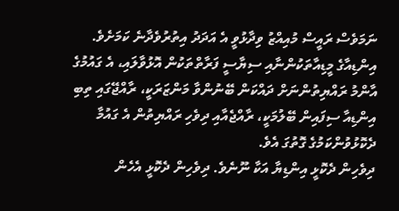ނަމަވެސް ރައީސް މުއިއްޒު ވިދާޅުވީ އެ އަދަދު އިތުރުވެދާނެ ކަމަށެވެ.
އިންޑިއާގެ މީޑިއާތަކުންނާއި ސިޔާސީ ފަރާތްތަކުން އޮޅުވާލައި، އެ ގައުމުގެ އާންމު ރައްޔިތުންނަށް ދައްކަން ބޭނުންވާ މަންޒަރަކީ، ރާއްޖޭގައި ތިބި އިންޑިއާ ސިފައިން ބޭލުމަކީ، ރާއްޖެއާއި ދިވެހި ރައްޔިތުން އެ ގައުމާ ދެކޮޅުވުންކަމުގެ ގޮތުގަ އެވެ.
ދިވެހިން ދެކޮޅީ އިންޑިޔާ އަކާ ނޫނެވެ. ދިވެހިން ދެކޮޅީ އެހެން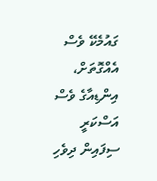ގައުމެކޭ ވެސް އެއްގޮތަށް، އިންޑިއާގެ ވެސް އަސްކަރީ ސިފައިން ދިވެހި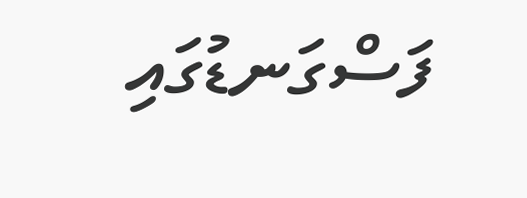ފަސްގަނޑުގައި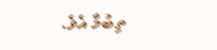ތިބުމާ އެވެ.